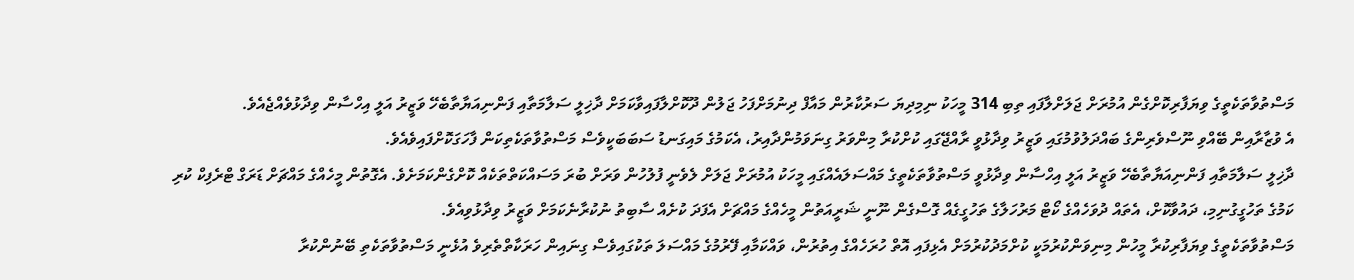މަސްތުވާތަކެތީގެ ވިޔަފާރިކޮށްގެން އުމުރަށް ޖަލަށްލާފައި ތިބި 314 މީހަކު ނިމިދިޔަ ސަރުކާރުން މައާފް ދިނުމަށްފަހު ޖަލުން ދޫކޮށްލާފައިވާކަމަށް ދާޚިލީ ސަލާމަތާއި ފަންނިއަޔާތާބެހޭ ވަޒީރު އަލީ އިހްސާން ވިދާޅުވެއްޖެއެވެ.
އެ ވުޒާރާއިން ބޭއްވި ނޫސްވެރިންގެ ބައްދަލުވުމުގައި ވަޒީރު ވިދާޅުވީ ރާއްޖޭގައި ކުށްކުރާ މިންވަރު ގިނަވަމުންދާއިރު، އެކަމުގެ މައިގަނޑު ސަބަބަކީވެސް މަސްތުވާތަކެތިކަން ފާހަގަކޮށްފައިވެއެވެ.
ދާޚިލީ ސަލާމަތާއި ފަންނިއަޔާތާބެހޭ ވަޒީރު އަލީ އިހްސާން ވިދާޅުވީ މަސްތުވާތަކެތީގެ މައްސަލައެއްގައި މީހަކު އުމުރަށް ޖަލަށް ލެވެނީ ފުލުހުން ވަރަށް ބުރަ މަސައްކަތްތަކެއް ކޮށްގެންކަމަށެވެ. އެގޮތުން މީހެއްގެ މައްޗަށް ޑަރަގް ޓްރެފިކް ކުރި ކަމުގެ ތަހުގީގުނިމި، ދައުވާކޮށް، އެތައް ދުވަހެއްގެ ކޯޓް މަރުހަލާގެ ތަހުގީގެއް ގޮސްގެން ނޫނީ ޝަރީއަތުން މީހެއްގެ މައްޗަށް އެފަދަ ކުށެއް ސާބިތު ނުކުރާނެކަމަށް ވަޒީރު ވިދާޅުވިއެވެ.
މަސްތުވާތަކެތީގެ ވިޔަފާރިކުރާ މީހުން މިނިވަންކުރުމަކީ ކުށްމަދުކުރުމަށް އެޅިފައި އޮތް ހުރަހެއްގެ އިތުރުން، ވައްކަމާއި ފޭރުމުގެ މައްސަލަ ތަކުގައިވެސް ގިނައިން ހަރަކާތްތެރިވެ އުޅެނީ މަސްތުވާތަކެތި ބޭނުންކުރާ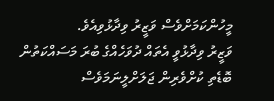މީހުންކަމަށްވެސް ވަޒީރު ވިދާޅުވިއެވެ.
ވަޒީރު ވިދާޅުވީ އެތައް ދުވަހެއްގެ ބުރަ މަސައްކަތުން ބޮޑެތި ކުށްވެރިން ޖަލަށްލީނަމަވެސް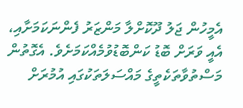އެމީހުން ޖަލު ދޫކޮށްލާ މަންޒަރު ފެންނަކަމަށާއި، އެއީ ވަރަށް ބޮޑު ކަންބޮޑުވުމެއްކަމަށެވެ. އެގޮތުން މަސްތުވާތަކެތީގެ މައްސަލަތަކުގައި އުމުރަށް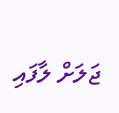ޖަލަށް ލާފައި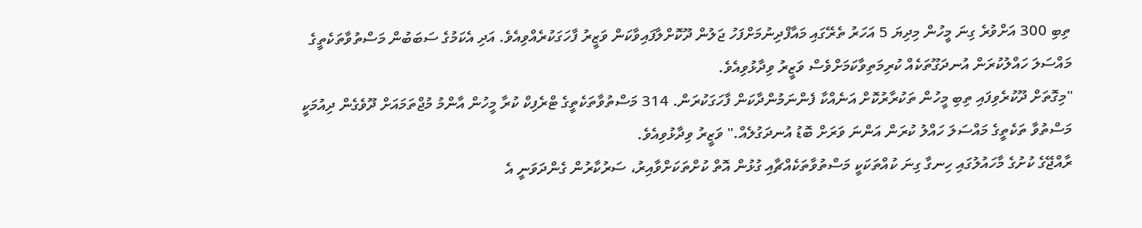ތިބި 300 އަށްވުރެ ގިނަ މީހުން މިދިޔަ 5 އަހަރު ތެރޭގައި މައާފްދިނުމަށްފަހު ޖަލުން ދޫކޮށްލާފައިވާކަން ވަޒީރު ފާހަގަކުރެއްވިއެވެ. އަދި އެކަމުގެ ސަބަބުން މަސްތުވާތަކެތީގެ މައްސަލަ ހައްލުކުރަން އުނދަގޫތަކެއް ކުރިމަތިވާކަމަށްވެސް ވަޒީރު ވިދާޅުވިއެވެ.
"މިގޮތަށް ދޫކުރެވިފައި ތިބި މީހުން ތަކުރާރުކޮށް އަނެއްކާ ފެންނަމުންދާކަން ފާހަގަކުރަން. 314 މަސްތުވާތަކެތީގެ ޓްރެފިކް ކުރާ މީހުން އާންމު މުޖްތަމައަށް ދޫވެގެން ދިއުމަކީ މަސްތުވާ ތަކެތީގެ މައްސަލަ ހައްލު ކުރަން އަންނަ ވަރަށް ބޮޑު އުނދަގުލެއް." ވަޒީރު ވިދާޅުވިއެވެ.
ރާއްޖޭގެ ކުށުގެ މާހައުލުގައި ހިނގާ ގިނަ ކުއްތަކަކީ މަސްތުވާތަކެއްޗާއި ގުޅުން އޮތް ކުށްތަކަށްވާއިރު، ސަރުކާރުން ގެންދަވަނީ އެ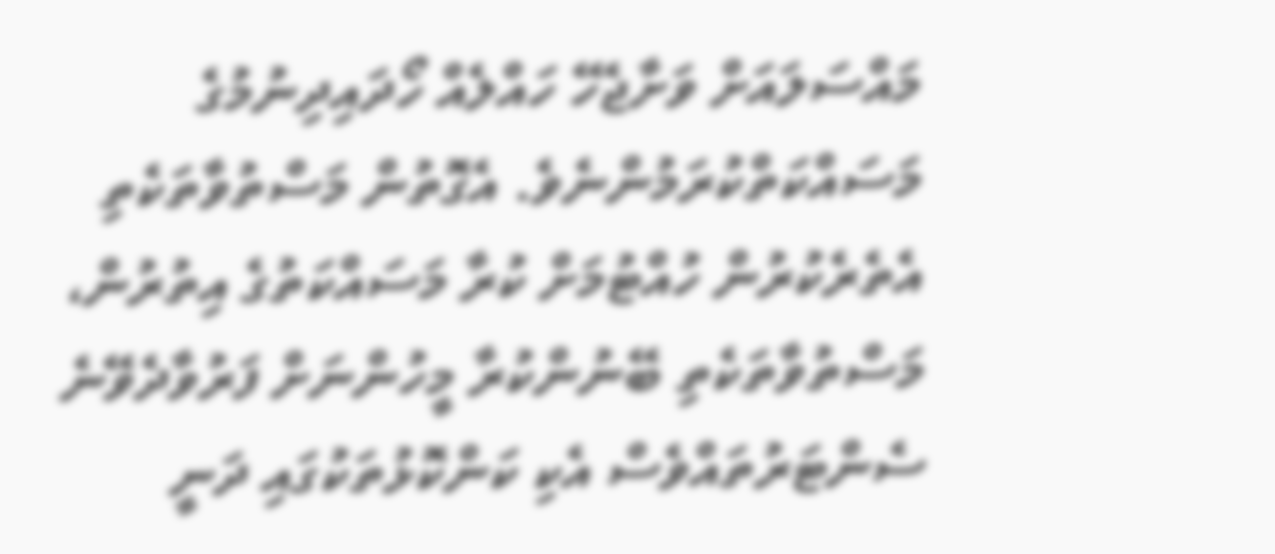މައްސަލައަށް ވަށާޖެހޭ ހައްލެއް ހޯދައިދިނުމުގެ މަސައްކަތްކުރަމުންނެވެ. އެގޮތުން މަސްތުވާތަކެތި އެތެރެކުރުން ހުއްޓުމަށް ކުރާ މަސައްކަތުގެ އިތުރުން، މަސްތުވާތަކެތި ބޭނުންކުރާ މީހުންނަށް ފަރުވާދެވޭނެ ސެންޓަރުތައްވެސް އެކި ކަންކޮޅުތަކުގައި ދަނީ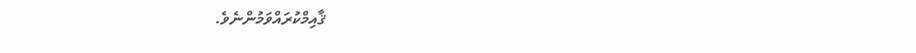ޤާއިމްކުރައްވަމުންނެވެ.